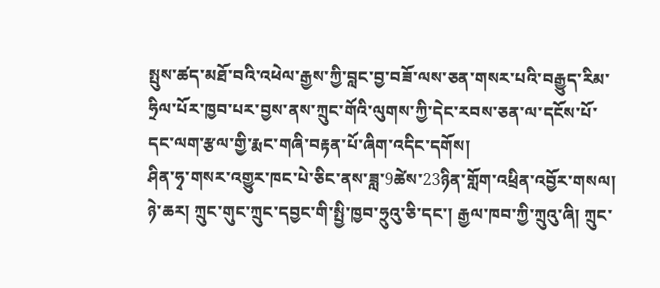སྤུས་ཚད་མཐོ་བའི་འཕེལ་རྒྱས་ཀྱི་བླང་བྱ་བཟོ་ལས་ཅན་གསར་པའི་བརྒྱུད་རིམ་ཧྲིལ་པོར་ཁྱབ་པར་བྱས་ནས་ཀྲུང་གོའི་ལུགས་ཀྱི་དེང་རབས་ཅན་ལ་དངོས་པོ་དང་ལག་རྩལ་གྱི་རྨང་གཞི་བརྟན་པོ་ཞིག་འདིང་དགོས།
ཤིན་ཧྭ་གསར་འགྱུར་ཁང་པེ་ཅིང་ནས་ཟླ་9ཚེས་23ཉིན་གློག་འཕྲིན་འབྱོར་གསལ། ཉེ་ཆར། ཀྲུང་གུང་ཀྲུང་དབྱང་གི་སྤྱི་ཁྱབ་ཧྲུའུ་ཅི་དང་། རྒྱལ་ཁབ་ཀྱི་ཀྲུའུ་ཞི། ཀྲུང་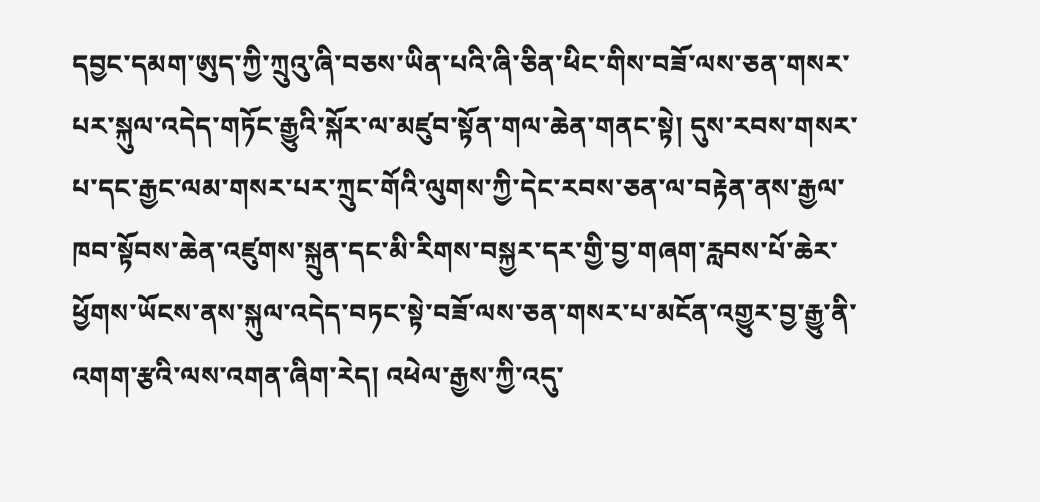དབྱང་དམག་ཨུད་ཀྱི་ཀྲུའུ་ཞི་བཅས་ཡིན་པའི་ཞི་ཅིན་ཕིང་གིས་བཟོ་ལས་ཅན་གསར་པར་སྐུལ་འདེད་གཏོང་རྒྱུའི་སྐོར་ལ་མཛུབ་སྟོན་གལ་ཆེན་གནང་སྟེ། དུས་རབས་གསར་པ་དང་རྒྱང་ལམ་གསར་པར་ཀྲུང་གོའི་ལུགས་ཀྱི་དེང་རབས་ཅན་ལ་བརྟེན་ནས་རྒྱལ་ཁབ་སྟོབས་ཆེན་འཛུགས་སྐྲུན་དང་མི་རིགས་བསྐྱར་དར་གྱི་བྱ་གཞག་རླབས་པོ་ཆེར་ཕྱོགས་ཡོངས་ནས་སྐུལ་འདེད་བཏང་སྟེ་བཟོ་ལས་ཅན་གསར་པ་མངོན་འགྱུར་བྱ་རྒྱུ་ནི་འགག་རྩའི་ལས་འགན་ཞིག་རེད། འཕེལ་རྒྱས་ཀྱི་འདུ་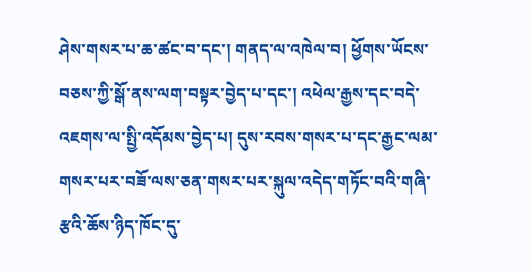ཤེས་གསར་པ་ཆ་ཚང་བ་དང་། གནད་ལ་འཁེལ་བ། ཕྱོགས་ཡོངས་བཅས་ཀྱི་སྒོ་ནས་ལག་བསྟར་བྱེད་པ་དང་། འཕེལ་རྒྱས་དང་བདེ་འཇགས་ལ་སྤྱི་འདོམས་བྱེད་པ། དུས་རབས་གསར་པ་དང་རྒྱང་ལམ་གསར་པར་བཟོ་ལས་ཅན་གསར་པར་སྐུལ་འདེད་གཏོང་བའི་གཞི་རྩའི་ཆོས་ཉིད་ཁོང་དུ་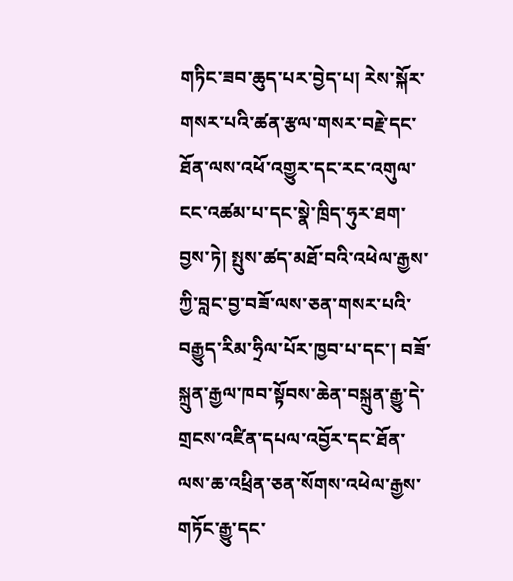གཏིང་ཟབ་ཆུད་པར་བྱེད་པ། རེས་སྐོར་གསར་པའི་ཚན་རྩལ་གསར་བརྗེ་དང་ཐོན་ལས་འཕོ་འགྱུར་དང་རང་འགུལ་ངང་འཚམ་པ་དང་སྣེ་ཁྲིད་ཧུར་ཐག་བྱས་ཏེ། སྤུས་ཚད་མཐོ་བའི་འཕེལ་རྒྱས་ཀྱི་བླང་བྱ་བཟོ་ལས་ཅན་གསར་པའི་བརྒྱུད་རིམ་ཧྲིལ་པོར་ཁྱབ་པ་དང་། བཟོ་སྐྲུན་རྒྱལ་ཁབ་སྟོབས་ཆེན་བསྐྲུན་རྒྱུ་དེ་གྲངས་འཛིན་དཔལ་འབྱོར་དང་ཐོན་ལས་ཆ་འཕྲིན་ཅན་སོགས་འཕེལ་རྒྱས་གཏོང་རྒྱུ་དང་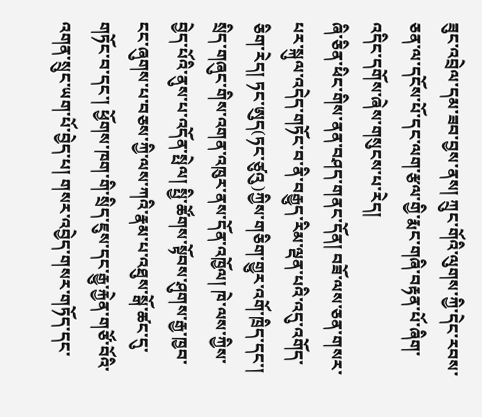ཟུང་འབྲེལ་དམ་ཟབ་བྱས་ནས། ཀྲུང་གོའི་ལུགས་ཀྱི་དེང་རབས་ཅན་ལ་དངོས་པོ་དང་ལག་རྩལ་གྱི་རྨང་གཞི་བརྟན་པོ་ཞིག་འདིང་དགོས་ཞེས་གསུངས་པ་རེད།
ཞི་ཅིན་ཕིང་གིས་ནན་བཤད་གནང་དོན། བཟོ་ལས་ཅན་གསར་པར་སྐུལ་འདེད་གཏོང་བ་ནི་བརྒྱུད་རིམ་ལྡན་པའི་འདུ་འགོད་ཅིག་རེད། ཏང་ཨུད(ཏང་ཙུའུ)ཀྱིས་གཅིག་གྱུར་འགོ་ཁྲིད་དང་། སྲིད་གཞུང་གིས་འགན་འཁུར་ནས་དོན་འཁྱོལ། ཁེ་ལས་ཀྱིས་བྱེད་པོའི་ནུས་པ་འདོན་སྤེལ། སྤྱི་ཚོགས་སྟོབས་ཤུགས་རྒྱ་ཁྱབ་ངང་ཞུགས་པ་བཅས་ཀྱི་ལས་ཀའི་རྣམ་པ་འཐུས་སྒོ་ཚང་དུ་གཏོང་བ་དང་། ཕྱོགས་ཁག་གི་སྲིད་ཇུས་དང་རྒྱུ་རྐྱེན་གཙོ་བོའི་འགན་སྲུང་ཡག་པོ་བྱེད་པ། གསར་འབྱེད་གསར་གཏོད་དང་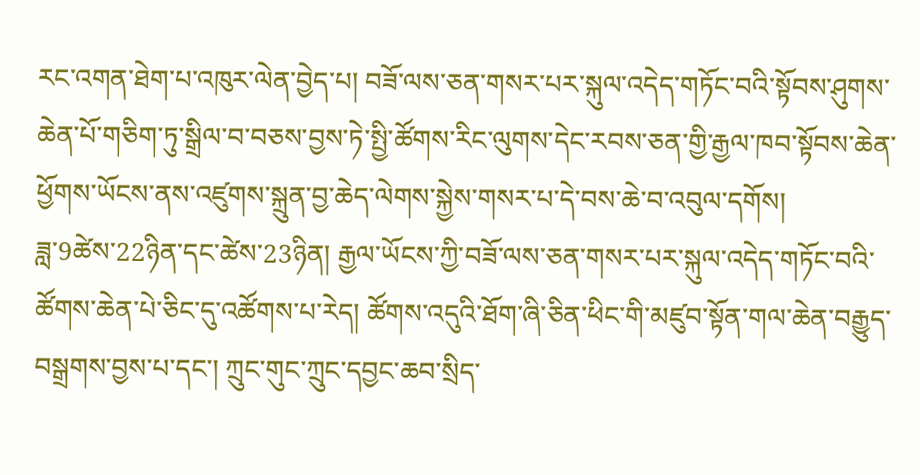རང་འགན་ཐེག་པ་འཁུར་ལེན་བྱེད་པ། བཟོ་ལས་ཅན་གསར་པར་སྐུལ་འདེད་གཏོང་བའི་སྟོབས་ཤུགས་ཆེན་པོ་གཅིག་ཏུ་སྒྲིལ་བ་བཅས་བྱས་ཏེ་སྤྱི་ཚོགས་རིང་ལུགས་དེང་རབས་ཅན་གྱི་རྒྱལ་ཁབ་སྟོབས་ཆེན་ཕྱོགས་ཡོངས་ནས་འཛུགས་སྐྲུན་བྱ་ཆེད་ལེགས་སྐྱེས་གསར་པ་དེ་བས་ཆེ་བ་འབུལ་དགོས།
ཟླ་9ཚེས་22ཉིན་དང་ཚེས་23ཉིན། རྒྱལ་ཡོངས་ཀྱི་བཟོ་ལས་ཅན་གསར་པར་སྐུལ་འདེད་གཏོང་བའི་ཚོགས་ཆེན་པེ་ཅིང་དུ་འཚོགས་པ་རེད། ཚོགས་འདུའི་ཐོག་ཞི་ཅིན་ཕིང་གི་མཛུབ་སྟོན་གལ་ཆེན་བརྒྱུད་བསྒྲགས་བྱས་པ་དང་། ཀྲུང་གུང་ཀྲུང་དབྱང་ཆབ་སྲིད་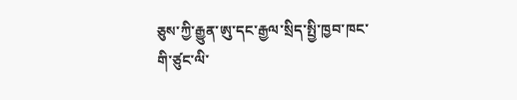ཅུས་ཀྱི་རྒྱུན་ཨུ་དང་རྒྱལ་སྲིད་སྤྱི་ཁྱབ་ཁང་གི་ཙུང་ལི་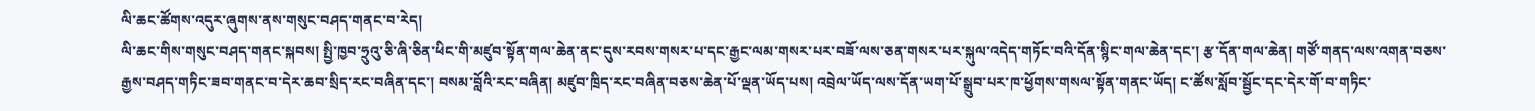ལི་ཆང་ཚོགས་འདུར་ཞུགས་ནས་གསུང་བཤད་གནང་བ་རེད།
ལི་ཆང་གིས་གསུང་བཤད་གནང་སྐབས། སྤྱི་ཁྱབ་ཧྲུའུ་ཅི་ཞི་ཅིན་ཕིང་གི་མཛུབ་སྟོན་གལ་ཆེན་ནང་དུས་རབས་གསར་པ་དང་རྒྱང་ལམ་གསར་པར་བཟོ་ལས་ཅན་གསར་པར་སྐུལ་འདེད་གཏོང་བའི་དོན་སྙིང་གལ་ཆེན་དང་། རྩ་དོན་གལ་ཆེན། གཙོ་གནད་ལས་འགན་བཅས་རྒྱས་བཤད་གཏིང་ཟབ་གནང་བ་དེར་ཆབ་སྲིད་རང་བཞིན་དང་། བསམ་བློའི་རང་བཞིན། མཛུབ་ཁྲིད་རང་བཞིན་བཅས་ཆེན་པོ་ལྡན་ཡོད་པས། འབྲེལ་ཡོད་ལས་དོན་ཡག་པོ་སྒྲུབ་པར་ཁ་ཕྱོགས་གསལ་སྟོན་གནང་ཡོད། ང་ཚོས་སློབ་སྦྱོང་དང་དེར་གོ་བ་གཏིང་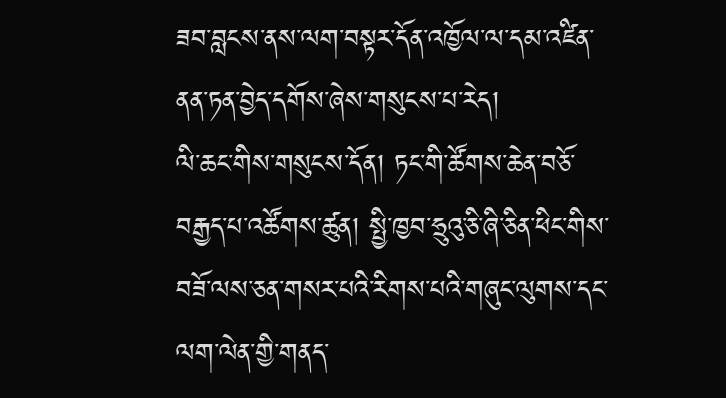ཟབ་བླངས་ནས་ལག་བསྟར་དོན་འཁྱོལ་ལ་དམ་འཛིན་ནན་ཏན་བྱེད་དགོས་ཞེས་གསུངས་པ་རེད།
ལི་ཆང་གིས་གསུངས་དོན། ཏང་གི་ཚོགས་ཆེན་བཅོ་བརྒྱད་པ་འཚོགས་ཚུན། སྤྱི་ཁྱབ་ཧྲུའུ་ཅི་ཞི་ཅིན་ཕིང་གིས་བཟོ་ལས་ཅན་གསར་པའི་རིགས་པའི་གཞུང་ལུགས་དང་ལག་ལེན་གྱི་གནད་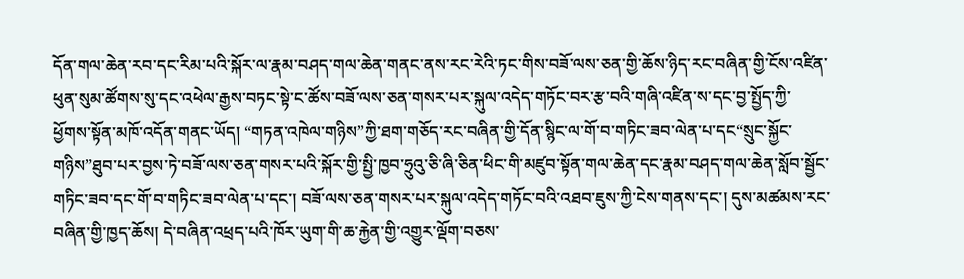དོན་གལ་ཆེན་རབ་དང་རིམ་པའི་སྐོར་ལ་རྣམ་བཤད་གལ་ཆེན་གནང་ནས་རང་རེའི་ཏང་གིས་བཟོ་ལས་ཅན་གྱི་ཆོས་ཉིད་རང་བཞིན་གྱི་ངོས་འཛིན་ཕུན་སུམ་ཚོགས་སུ་དང་འཕེལ་རྒྱས་བཏང་སྟེ་ང་ཚོས་བཟོ་ལས་ཅན་གསར་པར་སྐུལ་འདེད་གཏོང་བར་རྩ་བའི་གཞི་འཛིན་ས་དང་བྱ་སྤྱོད་ཀྱི་ཕྱོགས་སྟོན་མཁོ་འདོན་གནང་ཡོད། “གཏན་འཁེལ་གཉིས”ཀྱི་ཐག་གཅོད་རང་བཞིན་གྱི་དོན་སྙིང་ལ་གོ་བ་གཏིང་ཟབ་ལེན་པ་དང“སྲུང་སྐྱོང་གཉིས”ཐུབ་པར་བྱས་ཏེ་བཟོ་ལས་ཅན་གསར་པའི་སྐོར་གྱི་སྤྱི་ཁྱབ་ཧྲུའུ་ཅི་ཞི་ཅིན་ཕིང་གི་མཛུབ་སྟོན་གལ་ཆེན་དང་རྣམ་བཤད་གལ་ཆེན་སློབ་སྦྱོང་གཏིང་ཟབ་དང་གོ་བ་གཏིང་ཟབ་ལེན་པ་དང་། བཟོ་ལས་ཅན་གསར་པར་སྐུལ་འདེད་གཏོང་བའི་འཐབ་ཇུས་ཀྱི་ངེས་གནས་དང་། དུས་མཚམས་རང་བཞིན་གྱི་ཁྱད་ཆོས། དེ་བཞིན་འཕྲད་པའི་ཁོར་ཡུག་གི་ཆ་རྐྱེན་གྱི་འགྱུར་ལྡོག་བཅས་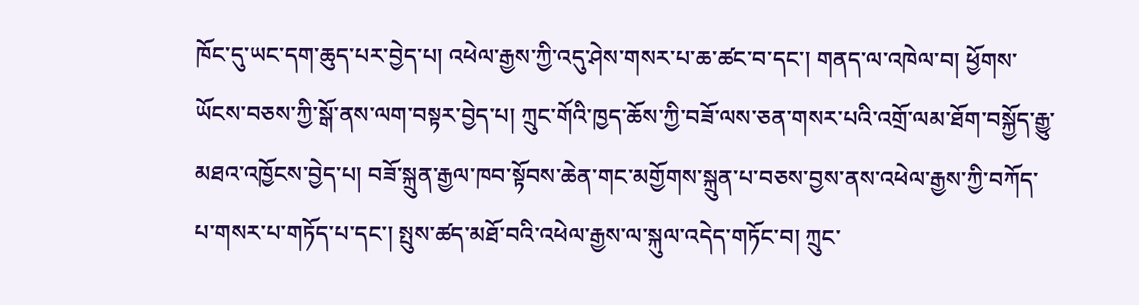ཁོང་དུ་ཡང་དག་ཆུད་པར་བྱེད་པ། འཕེལ་རྒྱས་ཀྱི་འདུ་ཤེས་གསར་པ་ཆ་ཚང་བ་དང་། གནད་ལ་འཁེལ་བ། ཕྱོགས་ཡོངས་བཅས་ཀྱི་སྒོ་ནས་ལག་བསྟར་བྱེད་པ། ཀྲུང་གོའི་ཁྱད་ཆོས་ཀྱི་བཟོ་ལས་ཅན་གསར་པའི་འགྲོ་ལམ་ཐོག་བསྐྱོད་རྒྱུ་མཐའ་འཁྱོངས་བྱེད་པ། བཟོ་སྐྲུན་རྒྱལ་ཁབ་སྟོབས་ཆེན་གང་མགྱོགས་སྐྲུན་པ་བཅས་བྱས་ནས་འཕེལ་རྒྱས་ཀྱི་བཀོད་པ་གསར་པ་གཏོད་པ་དང་། སྤུས་ཚད་མཐོ་བའི་འཕེལ་རྒྱས་ལ་སྐུལ་འདེད་གཏོང་བ། ཀྲུང་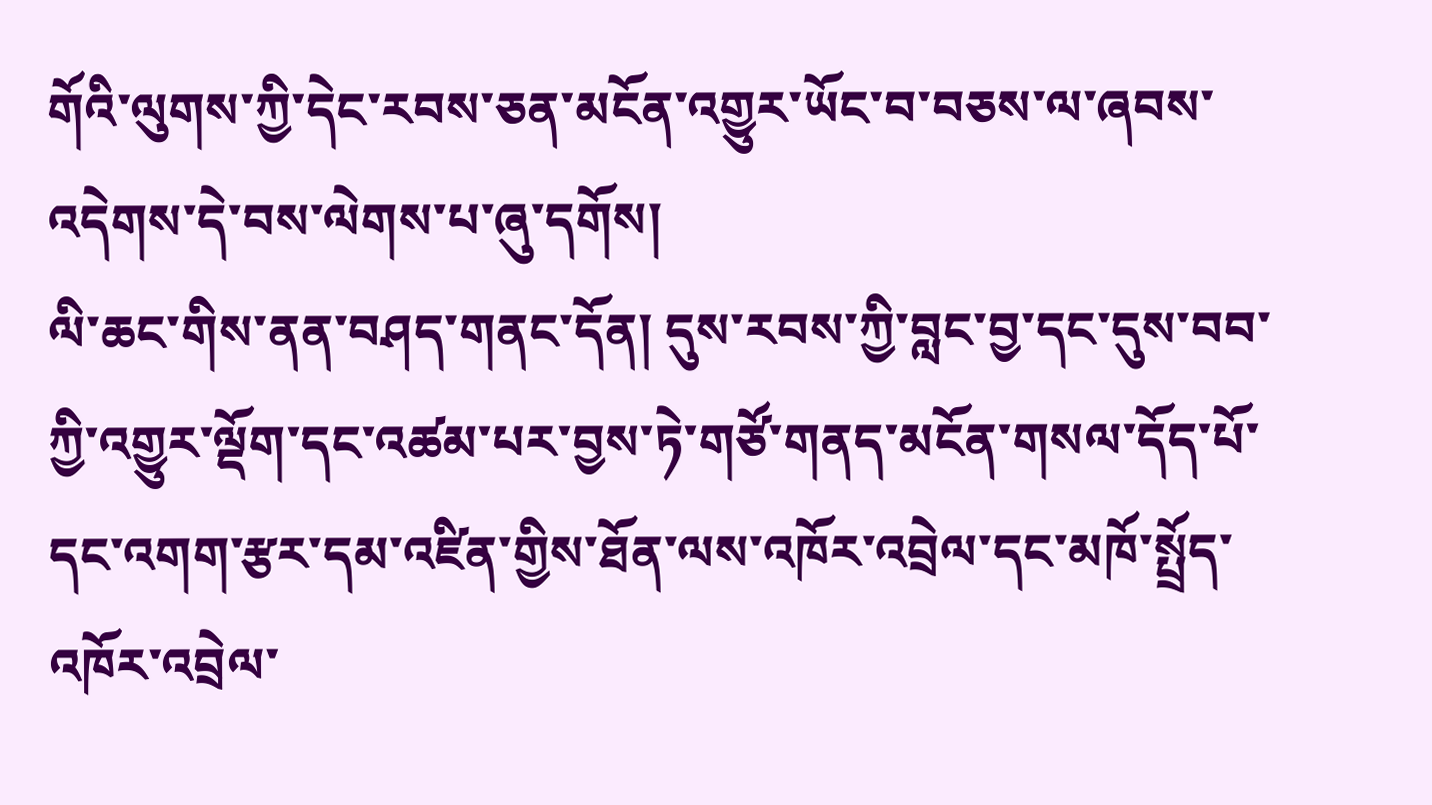གོའི་ལུགས་ཀྱི་དེང་རབས་ཅན་མངོན་འགྱུར་ཡོང་བ་བཅས་ལ་ཞབས་འདེགས་དེ་བས་ལེགས་པ་ཞུ་དགོས།
ལི་ཆང་གིས་ནན་བཤད་གནང་དོན། དུས་རབས་ཀྱི་བླང་བྱ་དང་དུས་བབ་ཀྱི་འགྱུར་ལྡོག་དང་འཚམ་པར་བྱས་ཏེ་གཙོ་གནད་མངོན་གསལ་དོད་པོ་དང་འགག་རྩར་དམ་འཛིན་གྱིས་ཐོན་ལས་འཁོར་འབྲེལ་དང་མཁོ་སྤྲོད་འཁོར་འབྲེལ་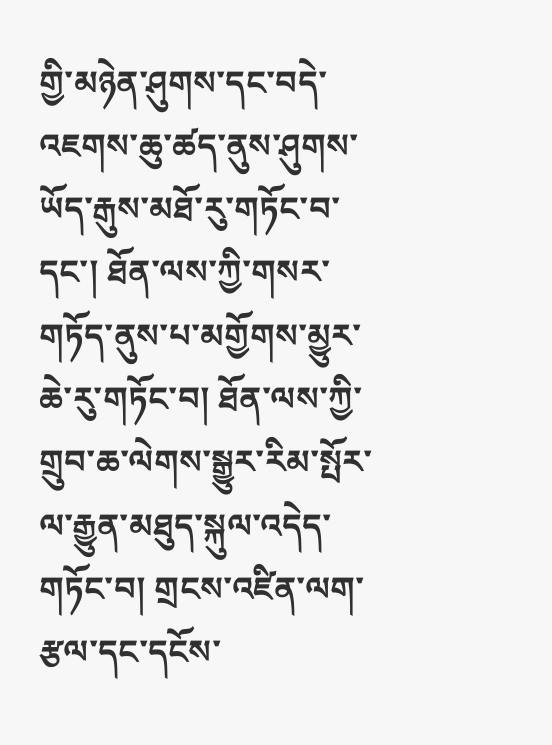གྱི་མཉེན་ཤུགས་དང་བདེ་འཇགས་ཆུ་ཚད་ནུས་ཤུགས་ཡོད་རྒུས་མཐོ་རུ་གཏོང་བ་དང་། ཐོན་ལས་ཀྱི་གསར་གཏོད་ནུས་པ་མགྱོགས་མྱུར་ཆེ་རུ་གཏོང་བ། ཐོན་ལས་ཀྱི་གྲུབ་ཆ་ལེགས་སྒྱུར་རིམ་སྤོར་ལ་རྒྱུན་མཐུད་སྐུལ་འདེད་གཏོང་བ། གྲངས་འཛིན་ལག་རྩལ་དང་དངོས་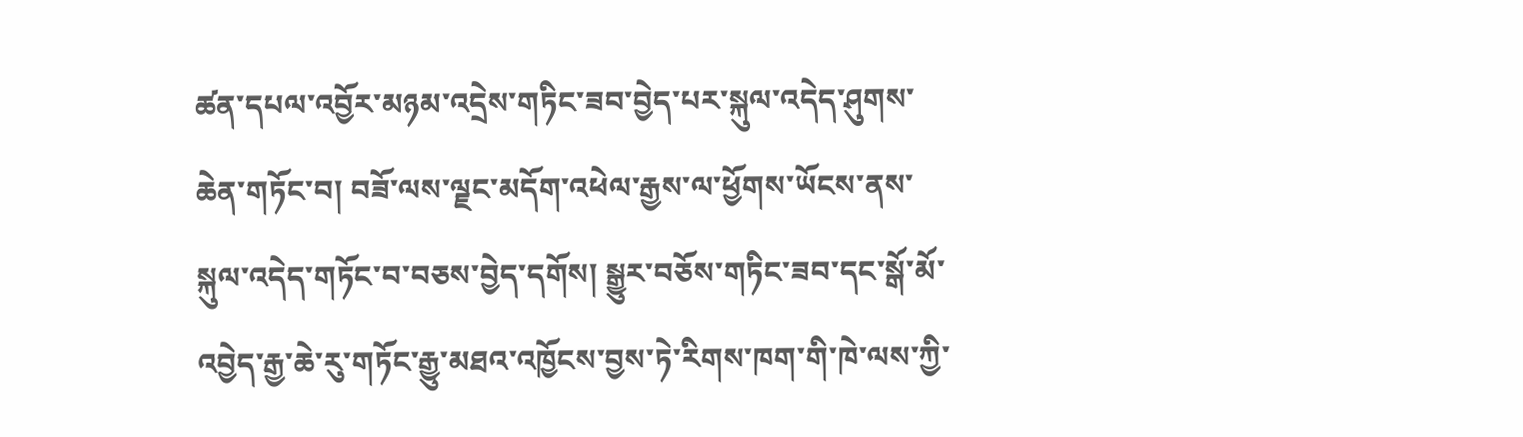ཚན་དཔལ་འབྱོར་མཉམ་འདྲེས་གཏིང་ཟབ་བྱེད་པར་སྐུལ་འདེད་ཤུགས་ཆེན་གཏོང་བ། བཟོ་ལས་ལྗང་མདོག་འཕེལ་རྒྱས་ལ་ཕྱོགས་ཡོངས་ནས་སྐུལ་འདེད་གཏོང་བ་བཅས་བྱེད་དགོས། སྒྱུར་བཅོས་གཏིང་ཟབ་དང་སྒོ་མོ་འབྱེད་རྒྱ་ཆེ་རུ་གཏོང་རྒྱུ་མཐའ་འཁྱོངས་བྱས་ཏེ་རིགས་ཁག་གི་ཁེ་ལས་ཀྱི་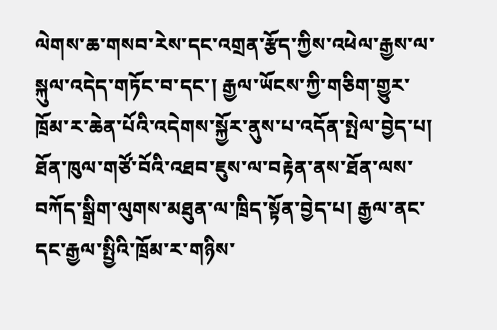ལེགས་ཆ་གསབ་རེས་དང་འགྲན་རྩོད་ཀྱིས་འཕེལ་རྒྱས་ལ་སྐུལ་འདེད་གཏོང་བ་དང་། རྒྱལ་ཡོངས་ཀྱི་གཅིག་གྱུར་ཁྲོམ་ར་ཆེན་པོའི་འདེགས་སྐྱོར་ནུས་པ་འདོན་སྤེལ་བྱེད་པ། ཐོན་ཁུལ་གཙོ་བོའི་འཐབ་ཇུས་ལ་བརྟེན་ནས་ཐོན་ལས་བཀོད་སྒྲིག་ལུགས་མཐུན་ལ་ཁྲིད་སྟོན་བྱེད་པ། རྒྱལ་ནང་དང་རྒྱལ་སྤྱིའི་ཁྲོམ་ར་གཉིས་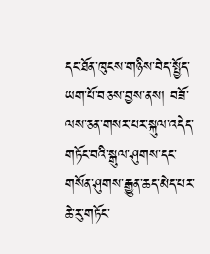དང་ཐོན་ཁུངས་གཉིས་བེད་སྤྱོད་ཡག་པོ་བཅས་བྱས་ནས། བཟོ་ལས་ཅན་གསར་པར་སྐུལ་འདེད་གཏོང་བའི་སྒུལ་ཤུགས་དང་གསོན་ཤུགས་རྒྱུན་ཆད་མེད་པར་ཆེ་རུ་གཏོང་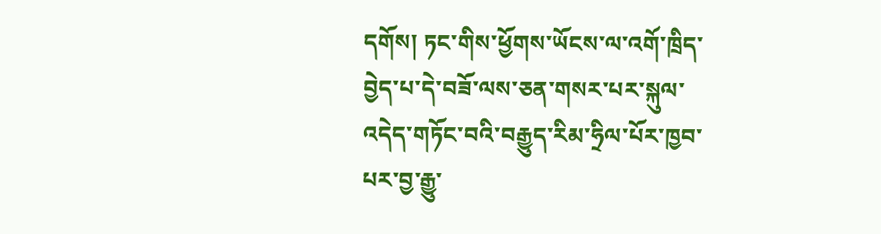དགོས། ཏང་གིས་ཕྱོགས་ཡོངས་ལ་འགོ་ཁྲིད་བྱེད་པ་དེ་བཟོ་ལས་ཅན་གསར་པར་སྐུལ་འདེད་གཏོང་བའི་བརྒྱུད་རིམ་ཧྲིལ་པོར་ཁྱབ་པར་བྱ་རྒྱུ་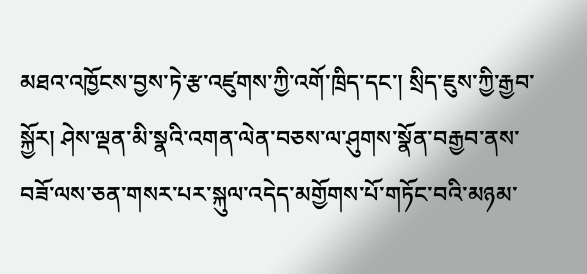མཐའ་འཁྱོངས་བྱས་ཏེ་རྩ་འཛུགས་ཀྱི་འགོ་ཁྲིད་དང་། སྲིད་ཇུས་ཀྱི་རྒྱབ་སྐྱོར། ཤེས་ལྡན་མི་སྣའི་འགན་ལེན་བཅས་ལ་ཤུགས་སྣོན་བརྒྱབ་ནས་བཟོ་ལས་ཅན་གསར་པར་སྐུལ་འདེད་མགྱོགས་པོ་གཏོང་བའི་མཉམ་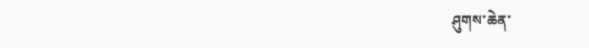ཤུགས་ཆེན་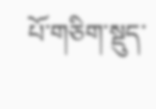པོ་གཅིག་སྡུད་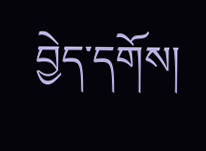བྱེད་དགོས།